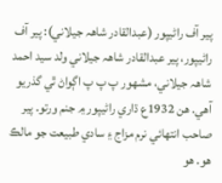پير آف راڻيپور (عبدالقادر شاھہ جيلاني): پير آف راڻيپور، پير عبدالقادر شاھہ جيلاني ولد سيد احمد شاھہ جيلاني، مشھور پ پ پ اڳواڻ ٿي گذريو آهي. هن 1932ع ڌاري راڻيپور ۾ جنم ورتو. پير صاحب انتهائي نرم مزاج ۽ سادي طبيعت جو مالڪ هو. هو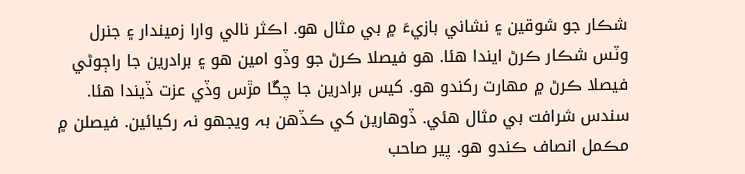شڪار جو شوقين ۽ نشاني بازيءَ ۾ بي مثال هو. اڪثر نالي وارا زميندار ۽ جنرل وٽس شڪار ڪرڻ ايندا هئا. هو فيصلا ڪرڻ جو وڏو امين هو ۽ برادرين جا راڄوڻي فيصلا ڪرڻ ۾ مهارت رکندو هو. کيس برادرين جا چڱا مڙس وڏي عزت ڏيندا هئا. سندس شرافت بي مثال هئي. ڏوهارين کي ڪڏهن بہ ويجهو نہ رکيائين. فيصلن ۾ مڪمل انصاف ڪندو هو. پير صاحب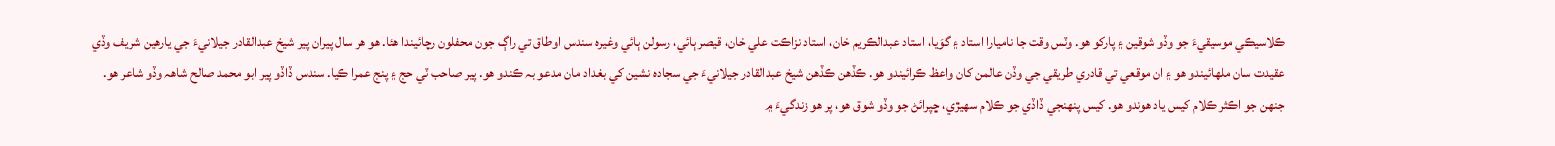ڪلاسيڪي موسيقيءَ جو وڏو شوقين ۽ پارکو هو. وٽس وقت جا ناميارا استاد ۽ گوَيا، استاد عبدالڪريم خان، استاد نزاڪت علي خان، قيصر ٻائي، رسولن ٻائي وغيرہ سندس اوطاق تي راڳ جون محفلون رچائيندا هئا. هو هر سال پيران پير شيخ عبدالقادر جيلانيءَ جي يارهين شريف وڏي عقيدت سان ملهائيندو هو ۽ ان موقعي تي قادري طريقي جي وڏن عالمن کان واعظ ڪرائيندو هو. ڪڏهن ڪڏهن شيخ عبدالقادر جيلانيءَ جي سجادہ نشين کي بغداد مان مدعو بہ ڪندو هو. پير صاحب ٽي حج ۽ پنج عمرا ڪيا. سندس ڏاڏو پير ابو محمد صالح شاھہ وڏو شاعر هو. جنهن جو اڪثر ڪلام کيس ياد هوندو هو. کيس پنھنجي ڏاڏي جو ڪلام سهيڙي، ڇپرائڻ جو وڏو شوق هو، پر هو زندگيءَ ۾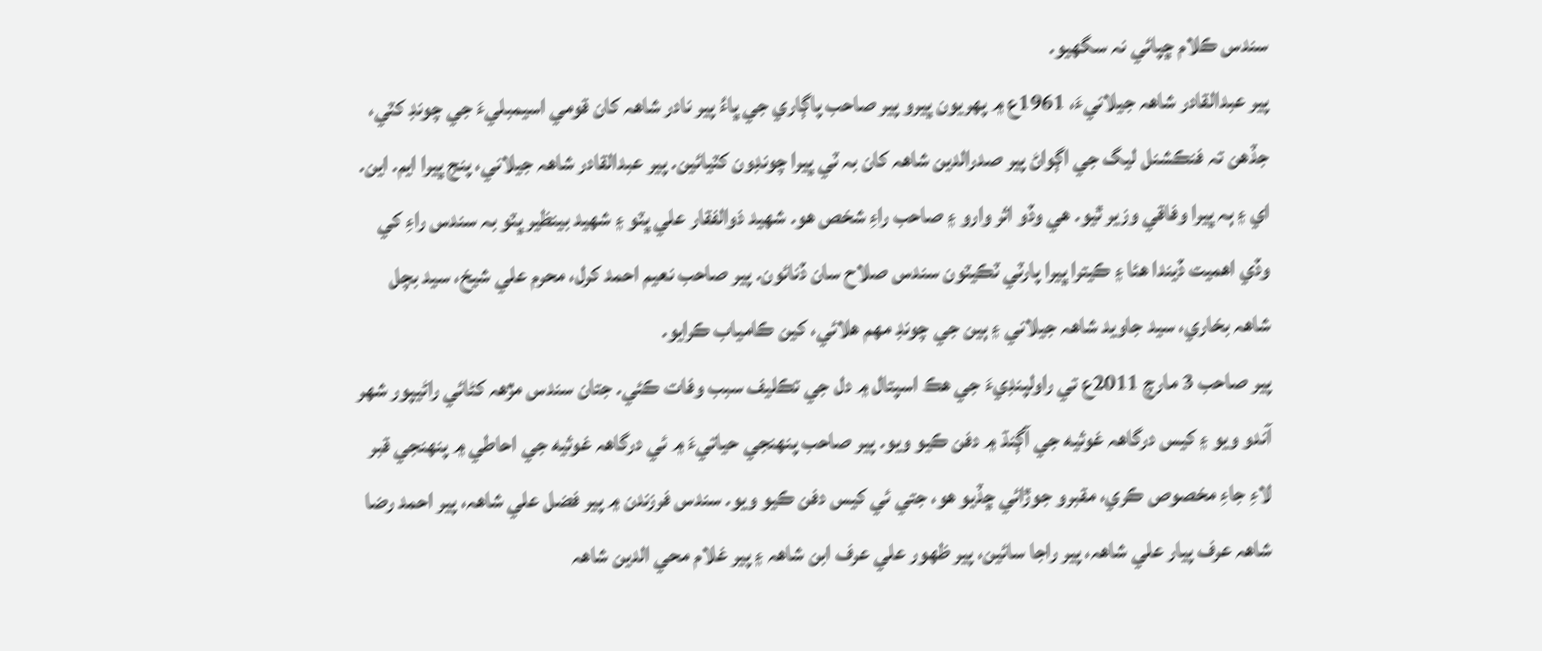سندس ڪلام ڇپائي نہ سگهيو.
پير عبدالقادر شاھہ جيلانيءَ، 1961ع ۾ پهريون ڀيرو پير صاحب پاڳاري جي ڀاءُ پير نادر شاھہ کان قومي اسيمبليءَ جي چونڊ کٽي، جڏهن تہ فنڪشنل ليگ جي اڳواڻ پير صدرالدين شاھہ کان بہ ٽي ڀيرا چونڊون کٽيائين. پير عبدالقادر شاھہ جيلاني، پنج ڀيرا ايم. اين. اي ۽ ٻہ ڀيرا وفاقي وزير ٿيو. هي وڏو اثر وارو ۽ صاحب راءِ شخص هو. شھيد ذوالفقار علي ڀٽو ۽ شھيد بينظير ڀٽو بہ سندس راءِ کي وڏي اهميت ڏيندا هئا ۽ ڪيترا ڀيرا پارٽي ٽڪيٽون سندس صلاح سان ڏنائون. پير صاحب نعيم احمد کرل، محرم علي شيخ، سيد بچل شاھہ بخاري، سيد جاويد شاھہ جيلاني ۽ ٻين جي چونڊ مھم هلائي، کين ڪامياب ڪرايو.
پير صاحب 3 مارچ 2011ع تي راولپنڊيءَ جي هڪ اسپتال ۾ دل جي تڪليف سبب وفات ڪئي. جتان سندس مڙھہ کڻائي راڻيپور شھر آندو ويو ۽ کيس درگاھہ غوثيه جي آڳنڌ ۾ دفن ڪيو ويو. پير صاحب پنھنجي حياتيءَ ۾ ئي درگاھہ غوثيه جي احاطي ۾ پنھنجي قبر لاءِ جاءِ مخصوص ڪري، مقبرو جوڙائي ڇڏيو هو، جتي ئي کيس دفن ڪيو ويو. سندس فرزندن ۾ پير فضل علي شاھہ، پير احمد رضا شاھہ عرف پيار علي شاھہ، پير راجا سائين، پير ظھور علي عرف ابن شاھہ ۽ پير غلام محي الدين شاھہ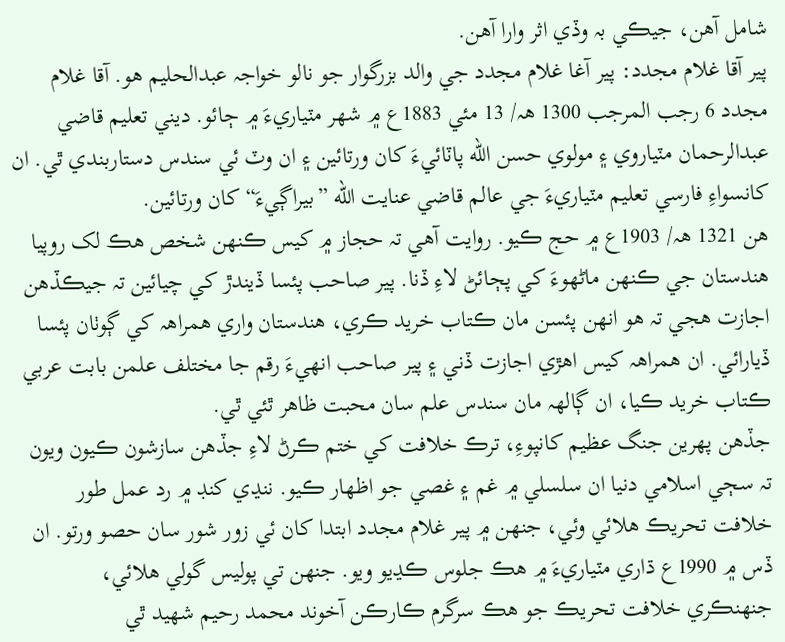شامل آهن، جيڪي بہ وڏي اثر وارا آهن.
پير آقا غلام مجدد: پير آغا غلام مجدد جي والد بزرگوار جو نالو خواجہ عبدالحليم هو. آقا غلام مجدد 6 رجب المرجب 1300 ھہ/ 13 مئي 1883ع ۾ شھر مٽياريءَ ۾ ڄائو. ديني تعليم قاضي عبدالرحمان مٽياروي ۽ مولوي حسن الله پاٽائيءَ کان ورتائين ۽ ان وٽ ئي سندس دستاربندي ٿي. ان کانسواءِ فارسي تعليم مٽياريءَ جي عالم قاضي عنايت الله ”بيراڳيءَ“ کان ورتائين.
هن 1321 ھہ/ 1903ع ۾ حج ڪيو. روايت آهي تہ حجاز ۾ کيس ڪنهن شخص هڪ لک روپيا هندستان جي ڪنهن ماڻهوءَ کي پڄائڻ لاءِ ڏنا. پير صاحب پئسا ڏيندڙ کي چيائين تہ جيڪڏهن اجازت هجي تہ هو انهن پئسن مان ڪتاب خريد ڪري، هندستان واري همراھہ کي ڳوٺان پئسا ڏيارائي. ان همراھہ کيس اهڙي اجازت ڏني ۽ پير صاحب انهيءَ رقم جا مختلف علمن بابت عربي ڪتاب خريد ڪيا، ان ڳالھہ مان سندس علم سان محبت ظاهر ٿئي ٿي.
جڏهن پهرين جنگ عظيم کانپوءِ، ترڪ خلافت کي ختم ڪرڻ لاءِ جڏهن سازشون ڪيون ويون تہ سڄي اسلامي دنيا ان سلسلي ۾ غم ۽ غصي جو اظهار ڪيو. ننڍي کنڊ ۾ رد عمل طور خلافت تحريڪ هلائي وئي، جنهن ۾ پير غلام مجدد ابتدا کان ئي زور شور سان حصو ورتو. ان ڏس ۾ 1990ع ڌاري مٽياريءَ ۾ هڪ جلوس ڪڍيو ويو. جنهن تي پوليس گولي هلائي، جنهنڪري خلافت تحريڪ جو هڪ سرگرم ڪارڪن آخوند محمد رحيم شھيد ٿي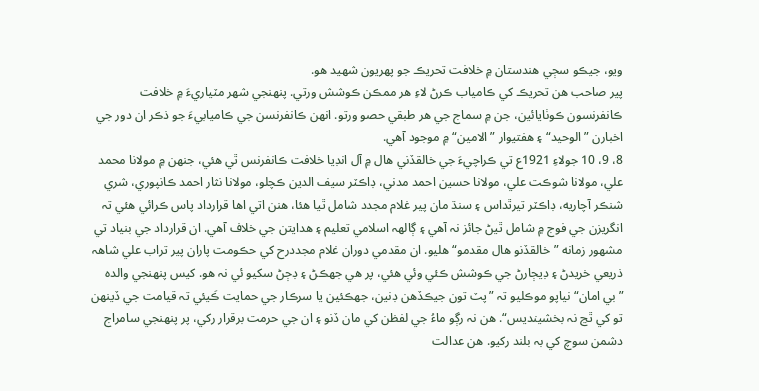ويو، جيڪو سڄي هندستان ۾ خلافت تحريڪ جو پهريون شھيد هو.
پير صاحب هن تحريڪ کي ڪامياب ڪرڻ لاءِ هر ممڪن ڪوشش ورتي. پنھنجي شھر مٽياريءَ ۾ خلافت ڪانفرنسون ڪوٺايائين، جن ۾ سماج جي هر طبقي حصو ورتو. انهن ڪانفرنسن جي ڪاميابيءَ جو ذڪر ان دور جي اخبارن ”الوحيد“ ۽ هفتيوار ”الامين“ ۾ موجود آهي.
8، 9، 10 جولاءِ 1921ع تي ڪراچيءَ جي خالقڏني هال ۾ آل انڊيا خلافت ڪانفرنس ٿي هئي، جنهن ۾ مولانا محمد علي، مولانا شوڪت علي، مولانا حسين احمد مدني، ڊاڪٽر سيف الدين ڪچلو، مولانا نثار احمد ڪانپوري، شري شنڪر آچاريه، ڊاڪٽر تيرٿداس ۽ سنڌ مان پير غلام مجدد شامل ٿيا هئا، هنن اتي اها قرارداد پاس ڪرائي هئي تہ انگريزن جي فوج ۾ شامل ٿيڻ جائز نہ آهي ۽ ڳالھہ اسلامي تعليم ۽ هدايتن جي خلاف آهي. ان قرارداد جي بنياد تي مشھور زمانه ”خالقڏنو هال مقدمو“ هليو. ان مقدمي دوران غلام مجددرح کي حڪومت پاران پير تراب علي شاھہ ذريعي خريدڻ ۽ ڊيڄارڻ جي ڪوشش ڪئي وئي هئي، پر هي جهڪڻ ۽ ڊڄڻ سکيو ئي نہ هو. کيس پنھنجي والدہ ”بي امان“ نياپو موڪليو تہ ”پٽ تون جيڪڏهن ڊنين، جهڪئين يا سرڪار جي حمايت ڪَيئي تہ قيامت جي ڏينهن تو کي ٿڃ نہ بخشينديس“. هن نہ رڳو ماءُ جي لفظن کي مان ڏنو ۽ ان جي حرمت برقرار رکي، پر پنھنجي سامراج دشمن سوچ کي بہ بلند رکيو. هن عدالت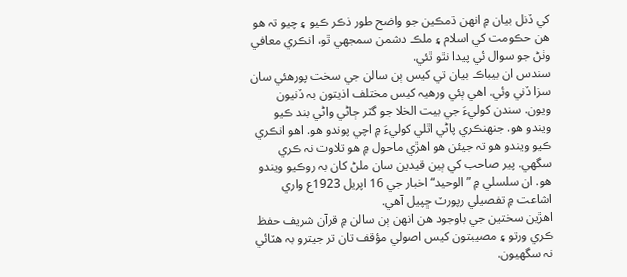کي ڏنل بيان ۾ انهن ڌمڪين جو واضح طور ذڪر ڪيو ۽ چيو تہ هو هن حڪومت کي اسلام ۽ ملڪ دشمن سمجهي ٿو، انڪري معافي وٺڻ جو سوال ئي پيدا نٿو ٿئي.
سندس ان بيباڪ بيان تي کيس ٻن سالن جي سخت پورهئي سان سزا ڏني وئي. اهي ٻئي ورهيہ کيس مختلف اذيتون بہ ڏنيون ويون. سندن کوليءَ جي بيت الخلا جو گٽر ڄاڻي واڻي بند ڪيو ويندو هو. جنهنڪري پاڻي اٿلي کوليءَ ۾ اچي پوندو هو. اهو انڪري ڪيو ويندو هو تہ جيئن هو اهڙي ماحول ۾ هو تلاوت نہ ڪري سگهي. پير صاحب کي ٻين قيدين سان ملڻ کان بہ روڪيو ويندو هو. ان سلسلي ۾ ”الوحيد“ اخبار جي 16 اپريل 1923ع واري اشاعت ۾ تفصيلي رپورٽ ڇپيل آهي.
اهڙين سختين جي باوجود هن انهن ٻن سالن ۾ قرآن شريف حفظ ڪري ورتو ۽ مصيبتون کيس اصولي مؤقف تان تر جيترو بہ هٽائي نہ سگهيون.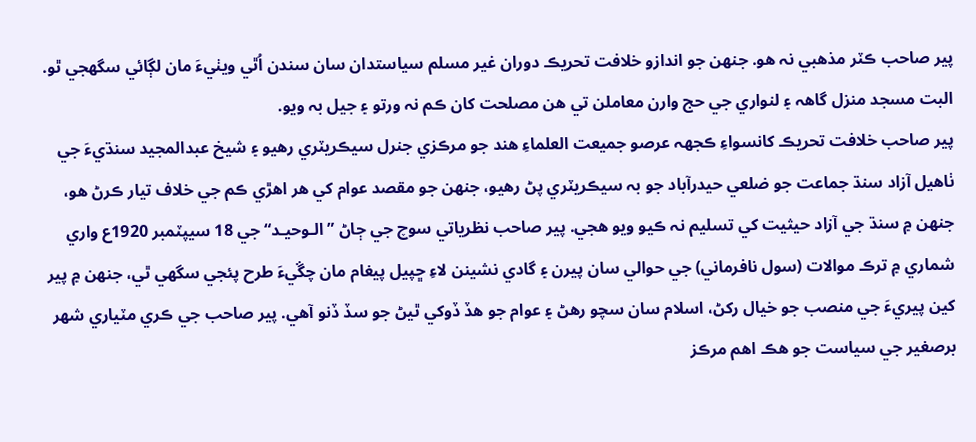پير صاحب ڪٽر مذهبي نہ هو. جنهن جو اندازو خلافت تحريڪ دوران غير مسلم سياستدان سان سندن اُٿي ويٺيءَ مان لڳائي سگهجي ٿو. البت مسجد منزل گاھہ ۽ لنواري جي حج وارن معاملن تي هن مصلحت کان ڪم نہ ورتو ۽ جيل بہ ويو.
پير صاحب خلافت تحريڪ کانسواءِ ڪجهہ عرصو جميعت العلماءِ هند جو مرڪزي جنرل سيڪريٽري رهيو ۽ شيخ عبدالمجيد سنڌيءَ جي ٺاهيل آزاد سنڌ جماعت جو ضلعي حيدرآباد جو بہ سيڪريٽري پڻ رهيو، جنهن جو مقصد عوام کي هر اهڙي ڪم جي خلاف تيار ڪرڻ هو، جنهن ۾ سنڌ جي آزاد حيثيت کي تسليم نہ ڪيو ويو هجي. پير صاحب نظرياتي سوچ جي ڄاڻ ”الـوحيـد“ جي 18 سيپٽمبر 1920ع واري شماري ۾ ترڪ موالات (سول نافرماني) جي حوالي سان پيرن ۽ گادي نشينن لاءِ ڇپيل پيغام مان چڱيءَ طرح پئجي سگهي ٿي، جنهن ۾ پير کين پيريءَ جي منصب جو خيال رکڻ، اسلام سان سچو رهڻ ۽ عوام جو هڏ ڏوکي ٿيڻ جو سڏ ڏنو آهي. پير صاحب جي ڪري مٽياري شھر برصغير جي سياست جو هڪ اهم مرڪز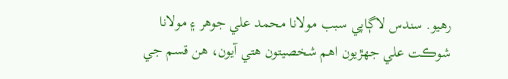رهيو. سندس لاڳاپي سبب مولانا محمد علي جوهر ۽ مولانا شوڪت علي جهڙيون اهم شخصيتون هتي آيون، هن قسم جي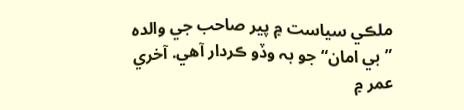ملڪي سياست ۾ پير صاحب جي والدہ ”بي امان“ جو بہ وڏو ڪردار آهي. آخري عمر ۾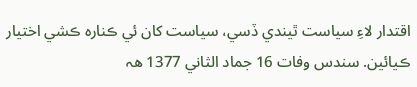اقتدار لاءِ سياست ٿيندي ڏسي، سياست کان ئي ڪنارہ ڪشي اختيار ڪيائين. سندس وفات 16 جماد الثاني 1377 ھہ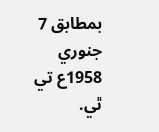بمطابق 7 جنوري 1958ع تي ٿي.